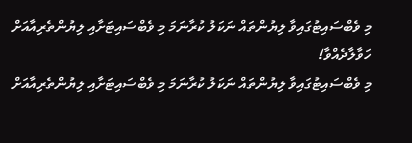މި ވެބްސައިޓުގައިވާ ލިޔުންތައް ނަކަލު ކުރާނަމަ މި ވެބްސައިޓަށާއި ލިޔުންތެރިއާއަށް ހަވާލާދެއްވާ!
މި ވެބްސައިޓުގައިވާ ލިޔުންތައް ނަކަލު ކުރާނަމަ މި ވެބްސައިޓަށާއި ލިޔުންތެރިއާއަށް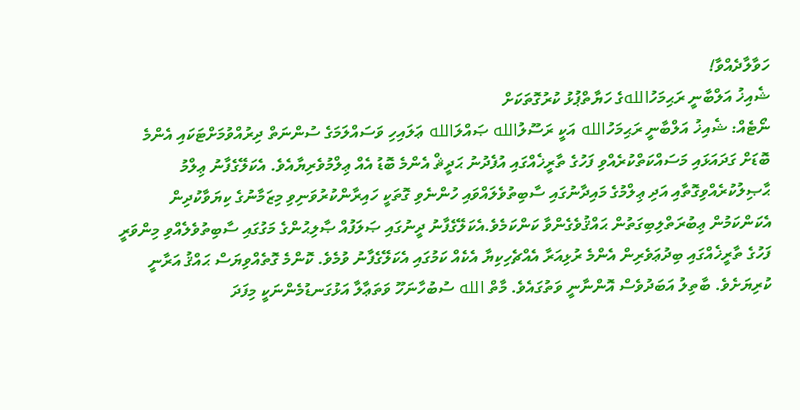ހަވާލާދެއްވާ!
ޝެއިޚު އަލްބާނީ ރަޙިމަހުاللهގެ ހަޔާތްޕުޅު ކުރުގޮތަކަށް
ނޯޓެއް: ޝެއިޚު އަލްބާނީ ރަޙިމަހުالله އަކީ ރަސޫލުالله ޞައްލަالله ޢަލައިހި ވަސައްލަމަގެ ސުންނަތް ދިރުއްވުމަށްޓަކައި އެންމެ ބޮޑަށް ގަދައަޅައި މަސައްކަތްކުރެއްވި ފަހުގެ ތާރީޚެއްގައި އުފެދުނު ޙަދީޘް އެންމެ ބޮޑު އެއް ޢިލްމުވެރިޔާއެވެ. އެކަލޭގެފާނު ޢިލްމު ޙާޞިލުކުރެއްވިގޮތާއި އަދި ޢިލްމުގެ މައިދާނުގައި ސާބިތުވެލައްވައި ހުންނެވި ގޮތަކީ ހައިރާންކުރުވަނިވި މިޒަމާނުގެ ކިޔަވާކުދިން އެކަންކަމުން ޢިބުރަތްލިބިގަތުން ޙައްޤުވެގެންވާ ކަންކަމެވެ.އެކަލޭގެފާނު ދީނުގައި ޞަލަފުއް ޞާލިޙުންގެ މަގުގައި ސާބިތުވެލެއްވި މިންވަރީ ފަހުގެ ތާރީޚެއްގައި ބިދުޢަވެރިން އެންމެ ރުޅިއަރާ އެއްޗެހިކިޔާ އެކެއް ކަމުގައި އެކަލޭގެފާނު ވުމެވެ. ކޮންމެ ގޮތެއްވިޔަސް ޙައްޤު އަރާނީ ކުރިޔަށެވެ. ބާތިލު އަބަދުވެސް އޮންނާނީ ވަތުގައެވެ. މާތް الله ސުބުހާނަހޫ ވަތަޢާލާ އަޅުގަނޑުމެންނަކީ މިފަދަ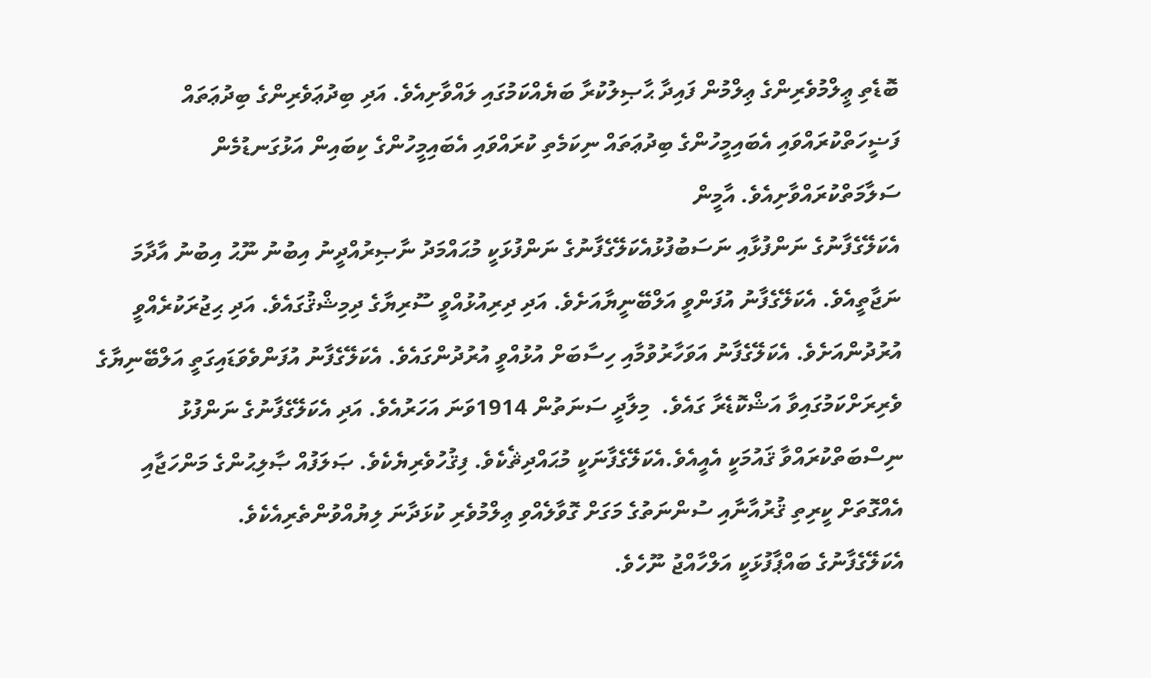ބޮޑެތި ޢީލްމުވެރިންގެ ޢިލްމުން ފައިދާ ޙާޞިލުކުރާ ބަޔެއްކަމުގައި ލައްވާށިއެވެ. އަދި ބިދުޢަވެރިންގެ ބިދުޢަތައް ފަޟީހަތްކުރައްވައި އެބައިމީހުންގެ ބިދުޢަތައް ނިކަމެތި ކުރައްވައި އެބައިމީހުންގެ ކިބައިން އަޅުގަނޑުމެން ސަލާމަތްކުރައްވާށިއެވެ. އާމީން
އެކަލޭގެފާނުގެ ނަންފުޅާއި ނަސަބުފުޅުއެކަލޭގެފާނުގެ ނަންފުޅަކީ މުޙައްމަދު ނާޞިރުއްދީނު އިބުނު ނޫޙު އިބުނު އާދާމަ ނަޖާތީއެވެ. އެކަލޭގެފާނު އުފަންވީ އަލްބޭނީޔާއަށެވެ. އަދި ދިރިއުޅުއްވީ ސޫރިޔާގެ ދިމިޝްޤުގައެވެ. އަދި ޙިޖުރަކުރެއްވީ އުރުދުންއަށެވެ. އެކަލޭގެފާނު އަވަހާރުވުމާއި ހިސާބަށް އުޅުއްވީ އުރުދުންގައެވެ. އެކަލޭގެފާނު އުފަންވެވަޑައިގަތީ އަލްބޭނިޔާގެ ވެރިރަށްކަމުގައިވާ އަޝްކޮޑެރާ ގައެވެ.  މިލާދީ ސަނަތުން 1914ވަނަ އަހަރުއެވެ. އަދި އެކަލޭގެފާނުގެ ނަންފުޅު ނިސްބަތްކުރައްވާ ޤައުމަކީ އެއީއެވެ.އެކަލޭގެފާނަކީ މުޙައްދިޘެކެވެ. ފިޤުހުވެރިޔެކެވެ. ޞަލަފުއް ޞާލިޙުންގެ މަންހަޖާއި އެއްގޮތަށް ކީރިތި ޤުރުއާނާއި ސުންނަތުގެ މަގަށް ގޮވާލެއްވި ޢިލްމުވެރި ކުޅަދާނަ ލިޔުއްވުންތެރިއެކެވެ.
އެކަލޭގެފާނުގެ ބައްޕާފުޅަކީ އަލްހާއްޖު ނޫހެވެ.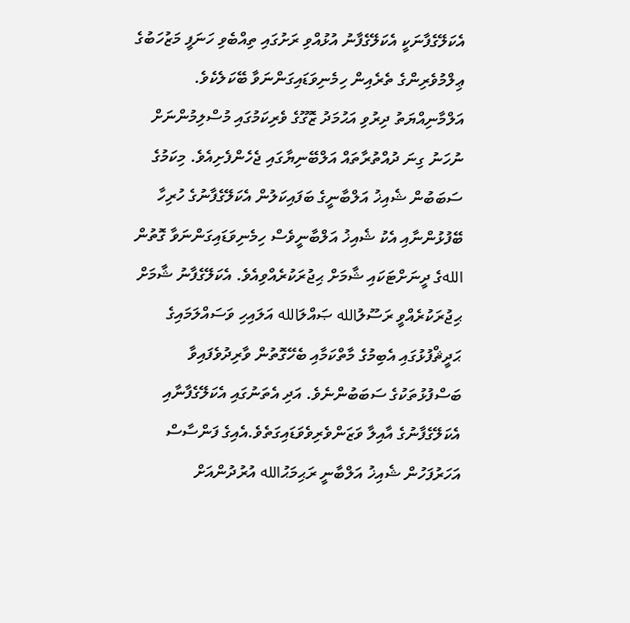އެކަލޭގެފާނަކީ އެކަލޭގެފާނު އުޅުއްވި ރަށުގައި ތިއްބެވި ހަނަފީ މަޒުހަބުގެ ޢިލްމުވެރިންގެ ތެރެއިން ހިމެނިވަޑައިގަންނަވާ ބޭކަލެކެވެ. އަލްމާނިއްޔަތު ދިރުވި އަޙުމަދު ޒޮގޫގެ ވެރިކަމުގައި މުސްލިމުންނަށް ނުހަނު ގިނަ ދުއްތުރާތައް އަލްބޭނިޔާގައި ޖެހެންފެށިއެވެ. މިކަމުގެ ސަބަބުން ޝެއިޚު އަލްބާނީގެ ބަފައިކަލުން އެކަލޭގެފާނުގެ ހުރިހާ ބޭފުޅުންނާއި އެކު ޝެއިޚު އަލްބާނީވެސް ހިމެނިވަޑައިގަންނަވާ ގޮތުން اللهގެ ދީނަށްޓަކައި ޝާމަށް ޙިޖުރަކުރެއްވިއެވެ. އެކަލޭގެފާނު ޝާމަށް ޙިޖުރަކުރެއްވީ ރަސޫލުالله ޞައްލަالله އަލައިހި ވަސައްލަމައިގެ ޙަދީޘްފުޅުގައި އެބިމުގެ މާތްކަމާއި ބެހޭގޮތުން ވާރިދުވެފައިވާ ބަސްފުޅުތަކުގެ ސަބަބުންނެވެ. އަދި އެތަނުގައި އެކަލޭގެފާނާއި އެކަލޭގެފާނުގެ އާއިލާ ވަޒަންވެރިވެވަޑައިގަތެވެ.އެއިގެ ފަންސާސް އަހަރުފަހުން ޝެއިޚު އަލްބާނީ ރަޙިމަޙުالله އުރުދުންއަށް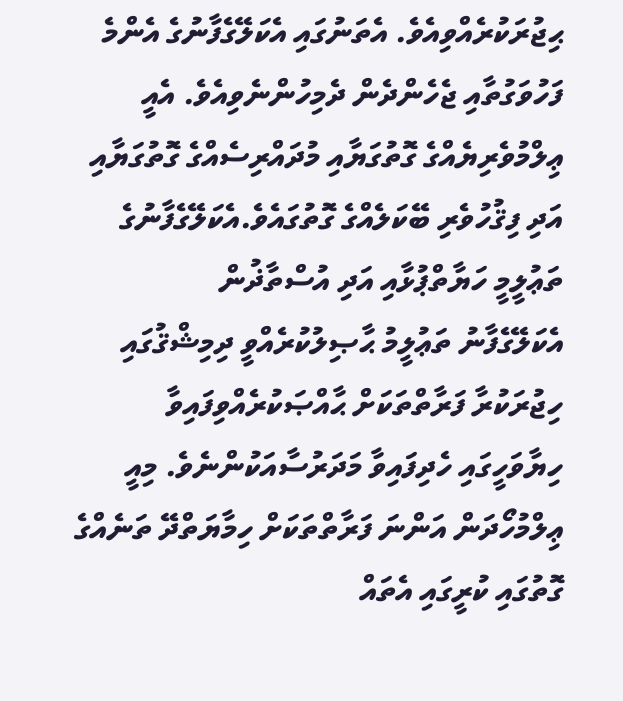ޙިޖުރަކުރެއްވިއެވެ. އެތަނުގައި އެކަލޭގެފާނުގެ އެންމެ ފަހުވަގުތާއި ޖެހެންދެން ދެމިހުންނެވިއެވެ. އެއީ ޢިލްމުވެރިޔެއްގެ ގޮތުގަޔާއި މުދައްރިސެއްގެ ގޮތުގަޔާއި އަދި ފިޤުހުވެރި ބޭކަލެއްގެ ގޮތުގައެވެ.އެކަލޭގެފާނުގެ ތަޢުލީމީ ހަޔާތްޕުޅާއި އަދި އުސްތާޛުން
އެކަލޭގެފާނު ތަޢުލީމު ޙާޞިލުކުރެއްވީ ދިމިޝްޤުގައި ހިޖުރަކުރާ ފަރާތްތަކަށް ޙާއްޞަކުރެއްވިފައިވާ ހިޔާވަހީގައި ހެދިފައިވާ މަދަރުސާއަކުންނެވެ. މިއީ ޢިލްމުހޯދަން އަންނަ ފަރާތްތަކަށް ހިމާޔަތްދޭ ތަނެއްގެ ގޮތުގައި ކުރީގައި އެތައް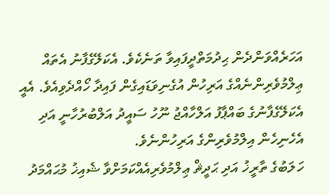އަހަރެއްވަންދެން ޙިދުމަތްދީފައިވާ ތަނެކެވެ. އެކަލޭގެފާނު އެތައް ޢިލްމުވެރިންނެއްގެ އަރިހުން އުގެނިވަޑައިގެން ފައިދާ ހޯއްދެވިއެވެ. އެއީ އެކަލޭގެފާނުގެ ބައްޕާފު އަލްހާއްޖު ނޫހު ސައީދު އަލްބުރުހާނީ އަދި އެހެނިހެން އިލްމުވެރިންގެ އަރިހުންނެވެ.
ހަލަބުގެ ތާރީޚު އަދި ޙަދީޘް ޢިލްމުވެރިއެއްކަމަށްވާ ޝެއިޚު މުޙައްމަދު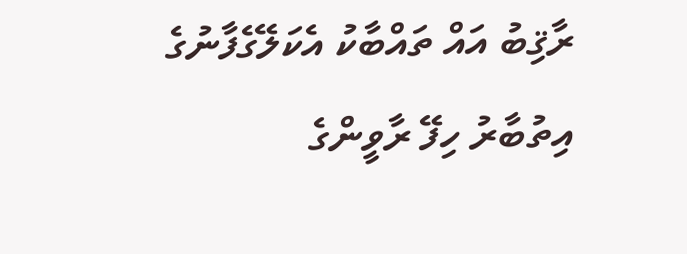ރާޤިބު އައް ތައްބާކު އެކަލޭގެފާނުގެ އިތުބާރު ހިފޭ ރާވީންގެ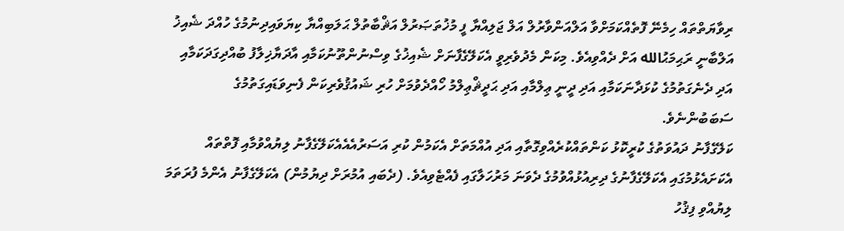ރިވާޔަތްތައް ހިމެނޭ ފޮތެއްކަމަށްވާ އަލްއަންވާރުލް އަލް ޖަލިއްޔާ ފީ މުޚުތަޞަރުލް އަޘްބާތުލް ޙަލަބިއްޔާ ކިޔަވައިދިނުމުގެ ހުއްދަ ޝެއިޚު އަލްބާނީ ރަޙިމަޙުالله އަށް ދެއްވިއެވެ. މިކަން މެދުވެރިވީ އެކަލޭގެފާނަށް ޝެއިޚުގެ ވިސްނުންތޫނުކަމާއި އާދަޔާޚިލާފު ބުއްދިގަދަކަމާއި އަދި ދެނެގަތުމުގެ ކުޅަދާނަކަމާއި އަދި ދީނީ ޢިލްމާއި އަދި ޙަދީޘްޢިލްމު ހޯއްދެވުމަށް ހުރި ޝައުޤުވެރިކަން ފެނިވަޑައިގަތުމުގެ ސަބަބުންނެވެ.
ކަލޭގެފާނު ދައުވަތުގެ ކުރީކޮޅު ކަންތައްކުރެއްވިގޮތާއި އަދި އުއްމަތަށް އެކަމުން ކުރި އަސަރުއެއެއެކަލޭގެފާނު ލިޔުއްވުމާއި ފޮތްތައް އެކަށައެޅުމުގައި އެކަލޭގެފާނުގެ ދިރިއުޅުއްވުމުގެ ދެވަނަ މަރުހަލާގައި ފެއްޓެވިއެވެ. (ދެބައި އުމުރަށް ދިޔުމުން) އެކަލޭގެފާނު އެންމެ ފުރަތަމަ ލިޔުއްވި ފިޤުހު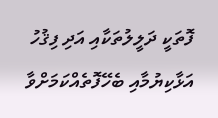ފޮތަކީ ދަލީލުތަކާއި އަދި ފިޤުހު އަޅާކިޔުމާއި ބެހޭފޮތެއްކަމަށްވާ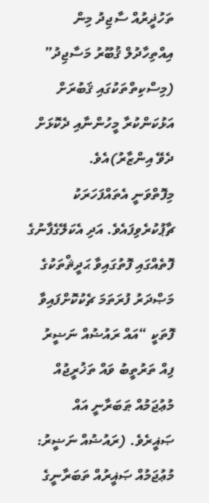ތަހުޛީރުއް ސާޖިދު މިން އިއްތިހާދުލް ޤުބޫރު މަސާޖިދު” (މިސްކިތްތަކުގައި ޤަބުރަށް އަޅުކަންކުރާ މީހުންނާއި ދެކޮޅަށް ދެވޭ އިންޒާރު)އެވެ.
މިފޮތްވަނީ އެތައްފަހަރަކު ޗާޕުކުރެވިފައެވެ. އަދި އެކަލޭގެފާނުގެ ފޮތެއްގައި ފޮތުގައިވާ ޙަދީޘްތަކުގެ މަޞްދަރު ފުރަތަމަ ޗެކުކޮށްފައިވާ ފޮތަކީ “އައް ރައުޟުއް ނަޟީރު ފިއް ތަރުތީބު ވައް ތަޚުރީޖުއް މުޢުޖަމުއް ޠަބަރާނީ އައް ޞަޣީރެވެ. (ރައުޟުއް ނަޟީރު: މުޢުޖަމުއް ޞަޣީރުއް ތަބަރާނީގެ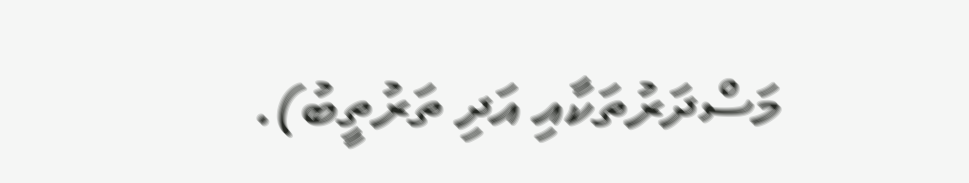މަސްދަރުތަކާއި އަދި ތަރުތީބު).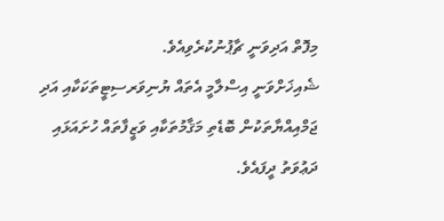މިފޮތް އަދިވަނީ ޗާޕުނުކުރެވިއެވެ.
ޝެއިޚަށްވަނީ އިސްލާމީ އެތައް ޔުނިވަރސިޓީތަކަކާއި އަދި ޖަމްއިއްޔާތަކުން ބޮޑެތި މަޤާމުތަކާއި ވަޒީފާތައް ހުށައަޅައި ދަޢުވަތު ދީފައެވެ.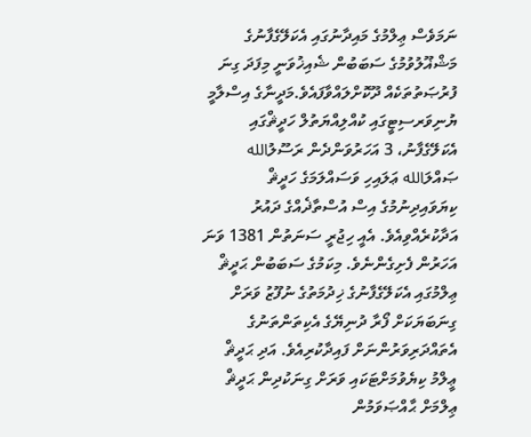ނަމަވެސް ޢިލްމުގެ މައިދާނުގައި އެކަލޭގެފާނުގެ މަޝްޣޫލުވުމުގެ ސަބަބުން ޝެއިޚުވަނީ މިފަދަ ގިނަ ފުރުޞަތުތަކެއް ދޫކޮށްލައްވާފައެވެ.މަދީނާގެ އިސްލާމީ ޔުނިވަރސިޓީގައި ކުއްލިއްޔަތުލް ހަދީޘްގައި އެކަލޭގެފާނު، 3 އަހަރުވަންދެން ރަސޫލުالله ޞައްލަالله ޢަލައިހި ވަސައްލަމަގެ ހަދީޘް ކިޔަވައިދިނުމުގެ އިސް އުސްތާޛެއްގެ ދައުރު އަދާކުރެއްވިއެވެ. އެއީ ހިޖުރީ ސަނަތުން 1381 ވަނަ އަހަރުން ފެށިގެންނެވެ. މިކަމުގެ ސަބަބުން ޙަދީޘް ޢިލްމުގައި އެކަލޭގެފާނުގެ ޚިދުމަތުގެ ނުފޫޒު ވަރަށް ގިނަބަޔަކަށް ފޯރާ ދުނިޔޭގެ އެކިތަންތަނުގެ އެތައްދަރިވަރުންނަށް ފައިދާކުރިއެވެ. އަދި ޙަދީޘް ޢީލްމު ކިޔެވުމަށްޓަކައި ވަރަށް ގިނަކުދިން ޙަދީޘް ޢިލްމަށް ޙާއްޞަވަމުން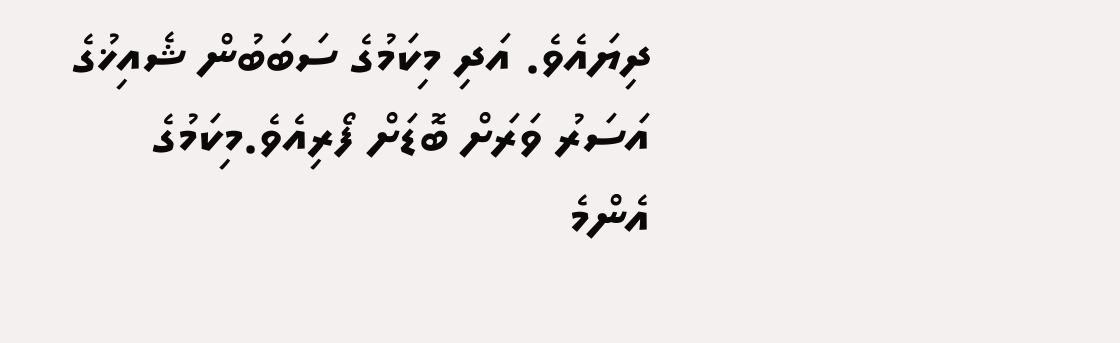ދިޔައެވެ. އަދި މިކަމުގެ ސަބަބުން ޝެއިޚުގެ އަސަރު ވަރަށް ބޮޑަށް ފޯރިއެވެ.މިކަމުގެ އެންމެ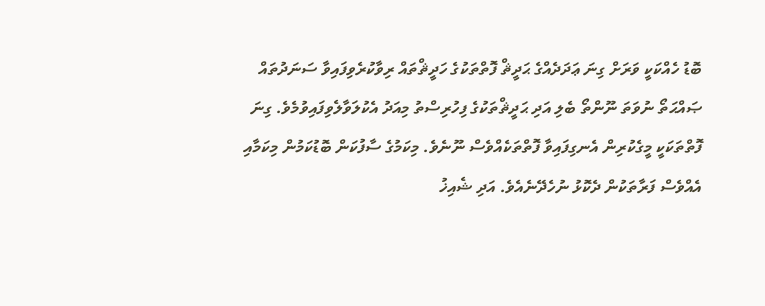ބޮޑު ހެއްކަކީ ވަރަށް ގިނަ ޢަދަދެއްގެ ޙަދީޘް ފޮތްތަކުގެ ހަދީޘްތައް ރިވާކުރެވިފައިވާ ސަނަދުތައް ޞައްޙަތޯ ނުވަތަ ނޫންތޯ ބެލި އަދި ޙަދީޘްތަކުގެ ފިހުރިސްތު މިއަދު އެކުލަވާލެވިފައިވުމެވެ. ގިނަ ފޮތްތަކަކީ މީގެކުރިން އެނގިފައިވާ ފޮތްތަކެއްވެސް ނޫނެވެ. މިކަމުގެ ސާފުކަން ބޮޑުކަމުން މިކަމާއި އެއްވެސް ފަރާތަކުން ދެކޮޅު ނުހެދޭނެއެވެ. އަދި ޝެއިޚު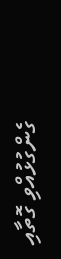ގެންގުޅުއްވި ގޮތާއި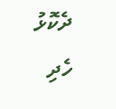ދެކޮޅު ހެދި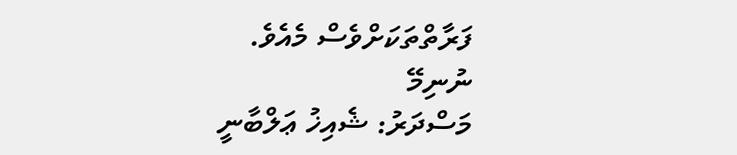ފަރާތްތަކަށްވެސް މެއެވެ.
ނުނިމޭ
މަސްދަރު: ޝެއިޚު ޢަލްބާނީ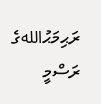ރަޙިމަޙުاللهގެ ރަސްމީ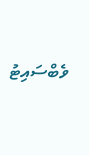ވެބްސައިޓު